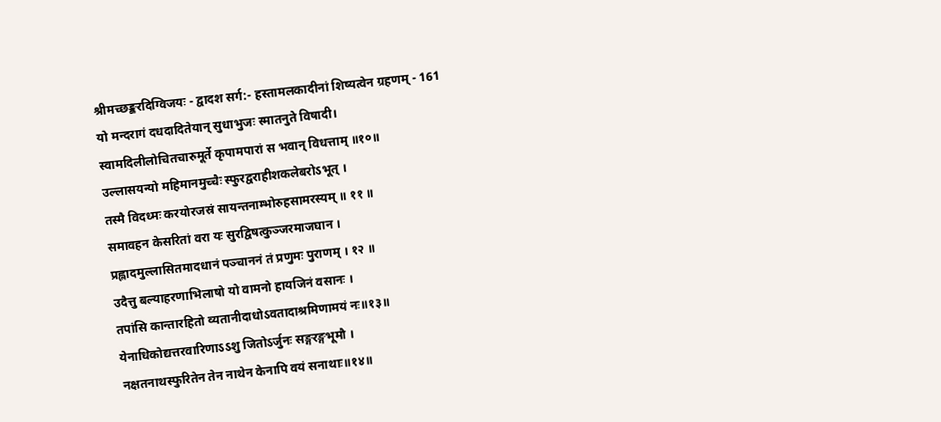श्रीमच्छङ्करदिग्विजयः - द्वादश सर्ग:- हस्तामलकादीनां शिष्यत्वेन ग्रहणम् - 161
यो मन्दरागं दधदादितेयान् सुधाभुजः स्मातनुते विषादी।
स्वामदिलीलोचितचारुमूर्ते कृपामपारां स भवान् विधत्ताम् ॥१०॥
उल्लासयन्यो महिमानमुच्चैः स्फुरद्वराहीशकलेबरोऽभूत् ।
तस्मै विदध्मः करयोरजस्रं सायन्तनाम्भोरुहसामरस्यम् ॥ ११ ॥
समावहन केसरितां वरा यः सुरद्विषत्कुञ्जरमाजघान ।
प्रह्लादमुल्लासितमादधानं पञ्चाननं तं प्रणुमः पुराणम् । १२ ॥
उदैत्तु बल्याहरणाभिलाषो यो वामनो हायजिनं वसानः ।
तपांसि कान्तारहितो व्यतानीदाधोऽवतादाश्रमिणामयं नः॥१३॥
येनाधिकोद्यत्तरवारिणाऽऽशु जितोऽर्जुनः सङ्गरङ्गभूमौ ।
नक्षतनाथस्फुरितेन तेन नाथेन केनापि वयं सनाथाः॥१४॥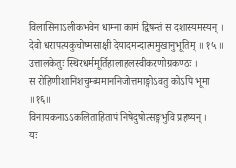विलासिनाऽलीकभवेन धाम्ना कामं द्विषन्तं स दशास्यमस्यन् ।
देवो धरापत्यकुचोष्मसाक्षी देयादमन्दात्ममुखानुभूतिम् ॥ १५ ॥
उत्तालकेतुः स्थिरधर्ममूर्तिहालाहलस्वीकरणोग्रकण्ठः ।
स रोहिणीशानिशचुम्ब्यमाननिजोत्तमाङ्गोऽवतु कोऽपि भूमा ॥१६॥
विनायकनाऽऽकलिताहितापं निषेदुषोत्सङ्गभुवि प्रहष्यन् ।
यः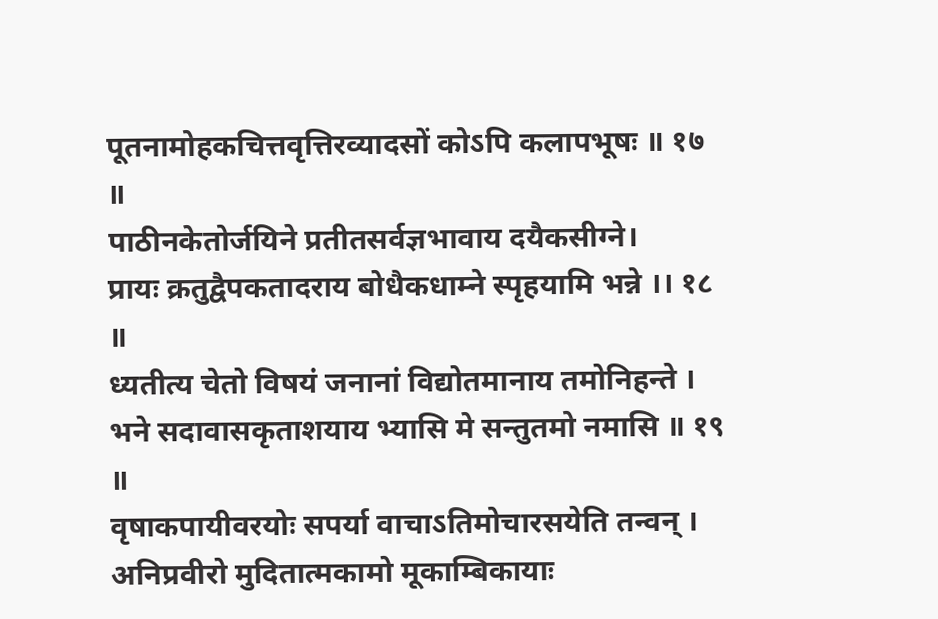पूतनामोहकचित्तवृत्तिरव्यादसों कोऽपि कलापभूषः ॥ १७ ॥
पाठीनकेतोर्जयिने प्रतीतसर्वज्ञभावाय दयैकसीग्ने।
प्रायः क्रतुद्वैपकतादराय बोधैकधाम्ने स्पृहयामि भन्ने ।। १८ ॥
ध्यतीत्य चेतो विषयं जनानां विद्योतमानाय तमोनिहन्ते ।
भने सदावासकृताशयाय भ्यासि मे सन्तुतमो नमासि ॥ १९ ॥
वृषाकपायीवरयोः सपर्या वाचाऽतिमोचारसयेति तन्वन् ।
अनिप्रवीरो मुदितात्मकामो मूकाम्बिकायाः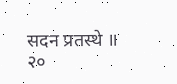सदन प्रतस्थे ॥ २०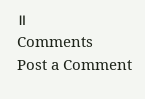॥
Comments
Post a Comment